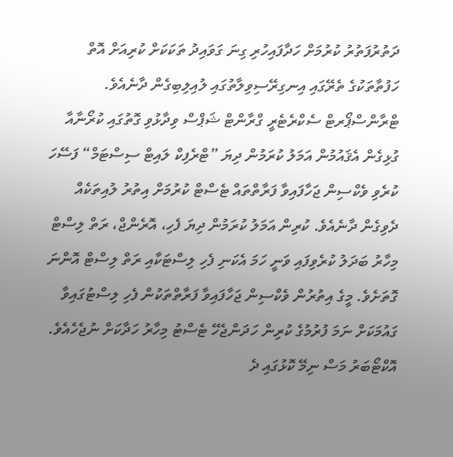ދަތުރުފަތުރު ކުރުމަށް ހަދާފައިހުރި ގިނަ ގަވައިދު ތަކަކަށް ކުރިއަށް އޮތް ހަފުތާތަކުގެ ތެރޭގައި އިނގިރޭސިވިލާތުގައި ލުއިލިބިގެން ދާނެއެވެ.
ޓްރާންސްޕޯރޓް ސެކްރެޓެރީ ގްރާންޓް ޝަޕްސް ވިދާޅުވި ގޮތުގައި ކުރޯނާއާ ގުޅިގެން އެޤައުމުން އަމަލު ކުރަމުން ދިޔަ ”ޓްރެފިކް ލައިޓް ސިސްޓަމް“ ފަސޭހަ ކުރެވި ވެކްސިން ޖަހާފައިވާ ފަރާތްތައް ޓެސްޓް ކުރުމަށް އިތުރު ލުއިތަކެއް ދެވިގެން ދާނެއެވެ. ކުރިން އަމަލު ކުރަމުން ދިޔަ ފެހި، އޮރެންޖް، ރަތް ލިސްޓް މިހާރު ބަދަލު ކުރެވިފައި ވަނީ ހަމަ އެކަނި ފެހި ލިސްޓަކާއި ރަތް ލިސްޓް އޮންނަ ގޮތަށެވެ. މީގެ އިތުރުން ވެކްސިން ޖަހާފައިވާ ފަރާތްތަކުން ފެހި ލިސްޓުގައިވާ ގައުމަކަށް ނަމަ ފުރުމުގެ ކުރިން ހަދަންޖެހޭ ޓެސްޓު މިހާރު ހަދާކަށް ނުޖެހެއެވެ.
އޮކްޓޯބަރު މަސް ނިމޭ ކޮޅުގައި ދެ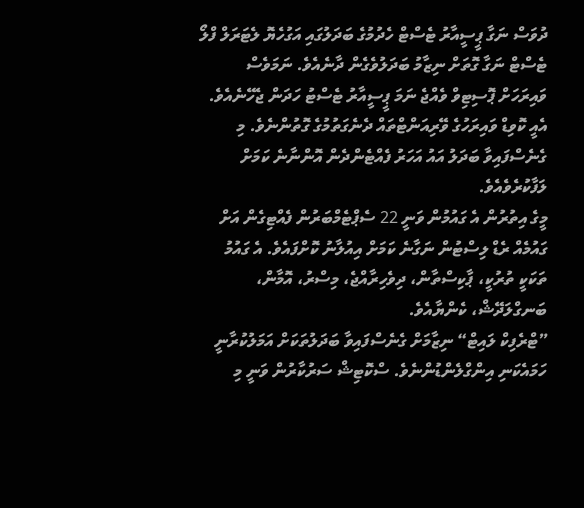ދުވަސް ނަގާ ޕީސީއާރު ޓެސްޓް ހެދުމުގެ ބަދަލުގައި އަގުހެޔޮ ލެޓަރަލް ފްލޯ ޓެސްޓް ނަގާ ގޮތަށް ނިޒާމު ބަދަލުވެގެން ދާނެއެވެ. ނަމަވެސް ވައިރަހަށް ޕޮސިޓިވް ވެއްޖެ ނަމަ ޕީސީއާރު ޓެސްޓު ހަދަން ޖެހޭނެއެވެ. އެއީ ކޮވިޑް ވައިރަހުގެ ވޭރިއަންޓްތައް ދެނެގަތުމުގެ ގޮތުންނެވެ. މި ގެނެސްފައިވާ ބަދަލު އައު އަހަރު ފެއްޓެންދެން އޮންނާނެ ކަމަށް ލަފާކުރެވެއެވެ.
މީގެ އިތުރުން އެ ގައުމުން ވަނީ 22 ސެޕްޓެމްބަރުން ފެއްޓިގެން އަށް ގައުމެއް ރެޑް ލިސްޓުން ނަގާނެ ކަމަށް އިއުލާނު ކޮށްފައެވެ. އެ ގައުމު ތަކަކީ ތުރުކީ، ޕާކިސްތާން، ދިވެހިރާއްޖެ، މިސްރު، އޮމާން، ބަނގްލަދޭޝް، ކެންޔާއެވެ.
”ޓްރެފިކް ލައިޓް“ ނިޒާމަށް ގެނެސްފައިވާ ބަދަލުތަކަށް އަމަލުކުރާނީ ހަމައެކަނި އިންގްލެންޑުންނެވެ. ސްކޮޓިޝް ސަރުކާރުން ވަނީ މި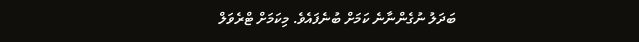ބަދަލު ނުގެންނާނެ ކަމަށް ބުނެފައެވެ. މިކަމަށް ޓްރެވަލް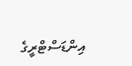އިންޑަސްޓްރީގެ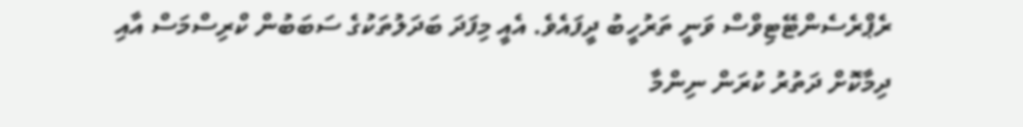ރެޕްރެސެންޓޭޓިވްސް ވަނީ ތަރުހީބު ދީފައެވެ. އެއީ މިފަދަ ބަދަލުތަކުގެ ސަބަބުން ކްރިސްމަސް އާއި ދިމާކޮށް ދަތުރު ކުރަން ނިންމާ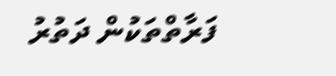ފަރާތްތަކުން ދަތުރު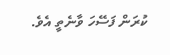ކުރަން ފަސޭހަ ވާނެތީ އެވެ.